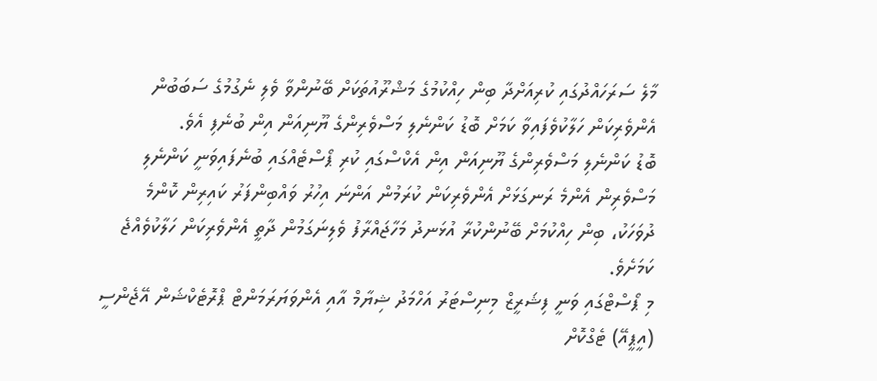މާލެ ސަރަހައްދުގައި ކުރިއަށްދާ ބިން ހިއްކުމުގެ މަޝްރޫއުތަކަށް ބޭނުންވާ ވެލި ނެގުމުގެ ސަބަބުން އެންވެރިކަން ހަލާކުވެފައިވާ ކަމަށް ބޮޑު ކަންނެލި މަސްވެރިންގެ ޔޫނިއަން އިން ބުނެފި އެވެ.
ބޮޑު ކަންނެލި މަސްވެރިންގެ ޔޫނިއަން އިން އެކްސްގައި ކުރި ޕޯސްޓެއްގައި ބުނެފައިވަނީ ކަންނެލި މަސްވެރިން އެންމެ ރަނގަޅަށް އެންވެރިކަން ކުރަމުން އަންނަ އިހުރު ވައްބިންފަރު ކައިރިން ކޮންމެ ދުވަހަކު، ބިން ހިއްކުމަށް ބޭނުންކުރާ އުޅަނދު މަހާޖައްރާފު ވެލިނަގަމުން ދާތީ އެންވެރިކަން ހަލާކުވެއްޖެ ކަމަށެވެ.
މި ޕޯސްޓްގައި ވަނީ ފިޝަރީޒް މިނިސްޓަރު އަހްމަދު ޝިޔާމް އާއި އެންވަޔަރަމަންޓް ޕްރޮޓެކްޝަން އޭޖެންސީ (އީޕީއޭ) ޓެގްކޮށް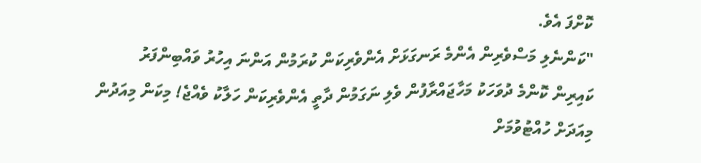ކޮށްފަ އެވެ.
"ކަންނެލި މަސްވެރިން އެންމެ ރަނގަޅަށް އެންވެރިކަން ކުރަމުން އަންނަ އިހުރު ވައްބިންފަރު ކައިރިން ކޮންމެ ދުވަހަކު މަހާޖައްރާފުން ވެލި ނަގަމުން ދާތީ އެންވެރިކަން ހަލާކު ވެއްޖެ! މިކަން މިއަދުން މިއަދަށް ހުއްޓުވުމަށް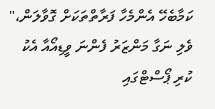ކަމާބެހޭ އެންމެހާ ފަރާތްތަކަށް ގޮވާލަން،" ވެލި ނަގާ މަންޒަރު ފެންނަ ވީޑިއޯއާ އެކު ކުރި ޕޯސްޓްގައި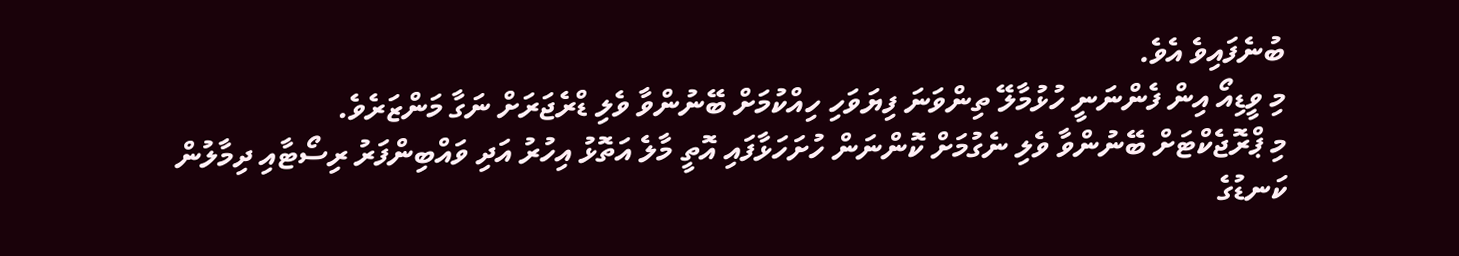ބުނެފައިވެ އެވެ.
މި ވީޑިއޯ އިން ފެންނަނީ ހުޅުމާލޭ ތިންވަނަ ފިޔަވަހި ހިއްކުމަށް ބޭނުންވާ ވެލި ޑްރެޖަރަށް ނަގާ މަންޒަރެވެ.
މި ޕްރޮޖެކްޓަށް ބޭނުންވާ ވެލި ނެގުމަށް ކޮންނަން ހުށަހަޅާފައި އޮތީ މާލެ އަތޮޅު އިހުރު އަދި ވައްބިންފަރު ރިސޯޓާއި ދިމާލުން ކަނޑުގެ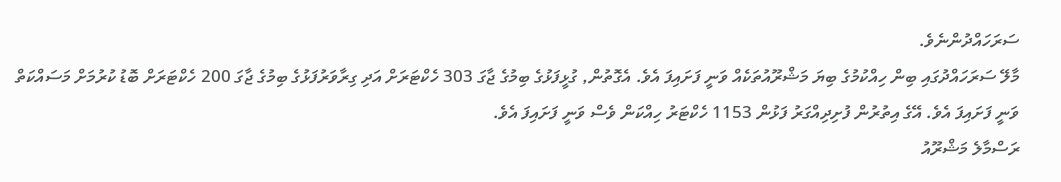ސަރަހައްދުންނެވެ.
މާލޭ ސަރަހައްދުގައި ބިން ހިއްކުމުގެ ބިޔަ މަޝްރޫއުތަކެއް ވަނީ ފަށައިފަ އެވެ. އެގޮތުން, ގުޅީފަޅުގެ ބިމުގެ ޖާގަ 303 ހެކްޓަރަށް އަދި ގިރާވަރުފަޅުގެ ބިމުގެ ޖާގަ 200 ހެކްޓަރަށް ބޮޑު ކުރުމަށް މަސައްކަތް ވަނީ ފަށައިފަ އެވެ. އޭގެ އިތުރުން ފުށިދިއްގަރު ފަޅުން 1153 ހެކްޓަރު ހިއްކަން ވެސް ވަނީ ފަށައިފަ އެވެ.
ރަސްމާލެ މަޝްރޫއު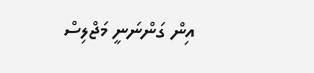އިން ގަންނަނީ މަޖްލިސް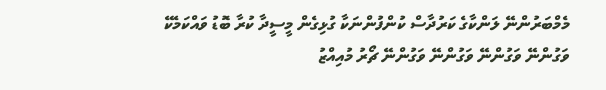މެމްބަރުންނޭ ލަންކާގެ ކަރުދާސް ކުންފުންނަކާ ގުޅިގެން މީސީދާ ކުރާ ބޮޑު ވައްކަމެކޭ ވަގުންނޭ ވަގުންނޭ ވަގުންނޭ ވަގުންނޭ ޗޯރު މުއިއްޒު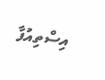އިސްތިއުފާ